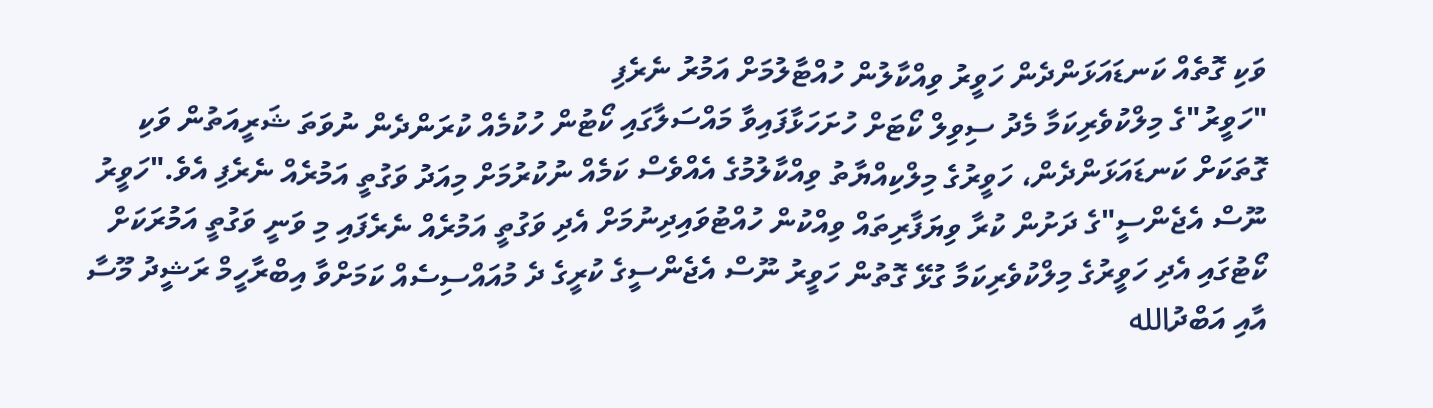ވަކި ގޮތެއް ކަނޑައަޅަންދެން ހަވީރު ވިއްކާލުން ހުއްޓާލުމަށް އަމުރު ނެރެފި
"ހަވީރު"ގެ މިލްކުވެރިކަމާ މެދު ސިވިލް ކޯޓަށް ހުށަހަޅާފައިވާ މައްސަލާގައި ކޯޓުން ހުކުމެއް ކުރަންދެން ނުވަތަ ޝަރީއަތުން ވަކި ގޮތަކަށް ކަނޑައަޅަންދެން، ހަވީރުގެ މިލްކިއްޔާތު ވިއްކާލުމުގެ އެއްވެސް ކަމެއް ނުކުރުމަށް މިއަދު ވަގުތީ އަމުރެއް ނެރެފި އެވެ."ހަވީރު ނޫސް އެޖެންސީ"ގެ ދަށުން ކުރާ ވިޔަފާރިތައް ވިއްކުން ހުއްޓުވައިދިނުމަށް އެދި ވަގުތީ އަމުރެއް ނެރެފައި މި ވަނީ ވަގުތީ އަމުރަކަށް ކޯޓުގައި އެދި ހަވީރުގެ މިލްކުވެރިކަމާ ގުޅޭ ގޮތުން ހަވީރު ނޫސް އެޖެންސީގެ ކުރީގެ ދެ މުއައްސިސެއް ކަމަށްވާ އިބްރާހީމް ރަޝީދު މޫސާ އާއި އަބްދުالله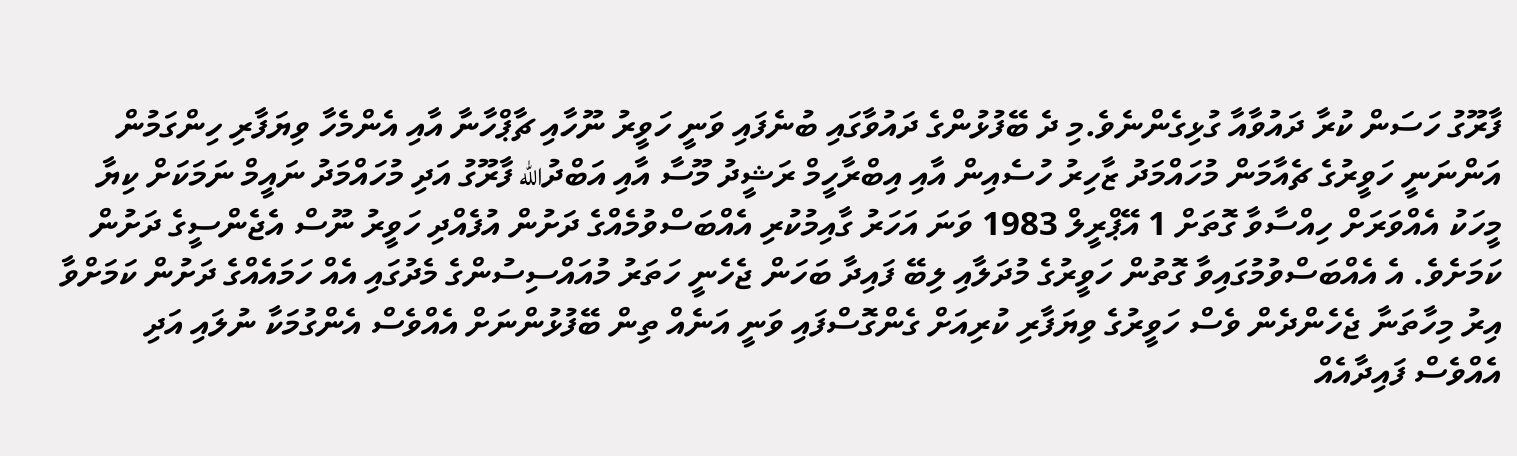ފާރޫގު ހަސަން ކުރާ ދައުވާއާ ގުޅިގެންނެވެ.މި ދެ ބޭފުޅުންގެ ދައުވާގައި ބުނެފައި ވަނީ ހަވީރު ނޫހާއި ޗާޕްހާނާ އާއި އެންމެހާ ވިޔަފާރި ހިންގަމުން އަންނަނީ ހަވީރުގެ ޗެއާމަން މުހައްމަދު ޒާހިރު ހުސެއިން އާއި އިބްރާހީމް ރަޝީދު މޫސާ އާއި އަބްދުالله ފާރޫގު އަދި މުހައްމަދު ނައީމް ނަމަކަށް ކިޔާ މީހަކު އެއްވަރަށް ހިއްސާވާ ގޮތަށް 1 އޭޕްރީލް 1983 ވަނަ އަހަރު ގާއިމުކުރި އެއްބަސްވުމެއްގެ ދަށުން އުފެއްދި ހަވީރު ނޫސް އެޖެންސީގެ ދަށުން ކަމަށެވެ. އެ އެއްބަސްވުމުގައިވާ ގޮތުން ހަވީރުގެ މުދަލާއި ލިބޭ ފައިދާ ބަހަން ޖެހެނީ ހަތަރު މުއައްސިސުންގެ މެދުގައި އެއް ހަމައެއްގެ ދަށުން ކަމަށްވާ އިރު މިހާތަނާ ޖެހެންދެން ވެސް ހަވީރުގެ ވިޔަފާރި ކުރިއަށް ގެންގޮސްފައި ވަނީ އަނެއް ތިން ބޭފުޅުންނަށް އެއްވެސް އެންގުމަކާ ނުލައި އަދި އެއްވެސް ފައިދާއެއް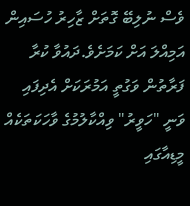ވެސް ނުލިބޭ ގޮތަށް ޒާހިރު ހުސައިން އަމިއްލަ އަށް ކަމަށެވެ.ދައުވާ ކުރާ ފަރާތުން ވަގުތީ އަމުރަކަށް އެދިފައި ވަނީ "ހަވީރު" ވިއްކާލުމުގެ ވާހަކަތަކެއް މީޑިއާގައި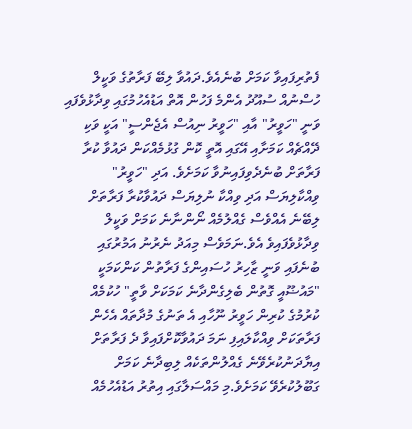ފެތުރިފައިވާ ކަމަށް ބުނެއެވެ.ދައުވާ ލިބޭ ފަރާތުގެ ވަކީލް ހުސްނުއް ސުއޫދު އެންމެ ފަހުން އޮތް އަޑުއެހުމުގައި ވިދާޅުވެފައި ވަނީ "ހަވީރު" އާއި "ހަވީރު ނިއުސް އެޖެންސީ" އަކީ ވަކި ދޭއްޗެއް ކަމަށާއި އޭގައި އޮތީ ކޮން ގުޅުމެއްކަން ދައުވާ ކުރާ ފަރާތަށް ބުނެދެވިފައިނުވާ ކަމަށެވެ. އަދި "ހަވީރު" ވިއްކާލިޔަސް އަދި ވިއްކާ ނުލިޔަސް ދައުވާކުރާ ފަރާތަށް ލިބޭނެ އެއްވެސް ގެއްލުމެއް ނޯންނާނެ ކަމަށް ވަކީލް ވިދާޅުވެފައިވެ އެވެ.ނަމަވެސް މިއަދު ނެރުނު އަމުރުގައި ބުނެފައި ވަނީ ޒާހިރު ހުސައިންގެ ފަރާތުން ކަންކަމަކީ "މައުޟޫއީ ގޮތުން ބެލިގެންދާނެ ކަމަކަށް ވާތީ" ހުކުމެއް ކުރުމުގެ ކުރިން ހަވީރު ނޫހާއި އެ ތަނުގެ މުދާތައް އެހެން ފަރާތަކަށް ވިއްކާލައިފި ނަމަ ދައުވާކޮށްފައިވާ ދެ ފަރާތަށް އިޔާދަނުކުރެވޭނެ ގެއްލުންތަކެއް ލިބިދާނެ ކަމަށް ގަބޫލުކުރެވޭ ކަމަށެވެ.މި މައްސަލާގައި އިތުރު އަޑުއެހުމެއް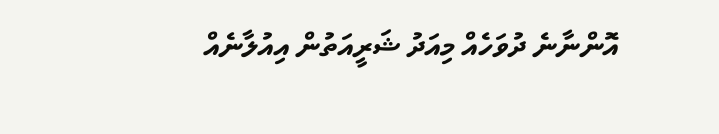އޮންނާނެ ދުވަހެއް މިއަދު ޝަރީއަތުން އިއުލާނެއް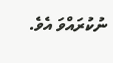ނުކުރައްވަ އެވެ.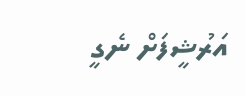އަރުޝީފަށް ނެގީ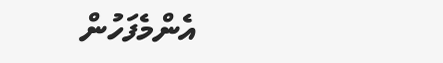އެންމެފަހުން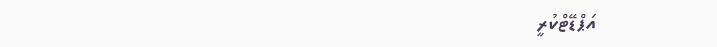އަޕްޑޭޓްކުރީ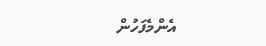އެންމެފަހުން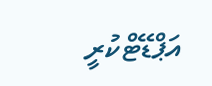އަޕްޑޭޓްކުރީ